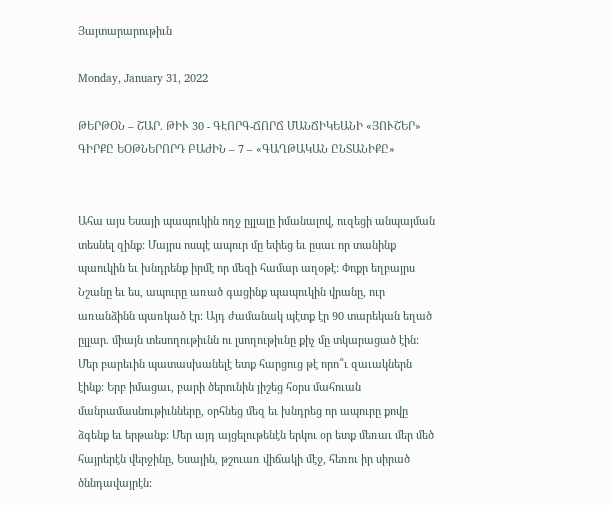Յայտարարութիւն

Monday, January 31, 2022

ԹԵՐԹՕՆ – ՇԱՐ. ԹԻՒ 30 - ԳԷՈՐԳ-ՃՈՐՃ ՄԱՆՃԻԿԵԱՆԻ «ՅՈՒՇԵՐ» ԳԻՐՔԸ ԵՕԹՆԵՐՈՐԴ ԲԱԺԻՆ – 7 – «ԳԱՂԹԱԿԱՆ ԸՆՏԱՆԻՔԸ»


Ահա այս Եսայի պապուկին ողջ ըլլալը իմանալով, ուզեցի անպայման տեսնել զինք: Մայրս ոսպէ ապուր մը եփեց եւ ըսաւ որ տանինք պաուկին եւ խնդրենք իրմէ որ մեզի համար աղօթէ: Փոքր եղբայրս Նշանը եւ ես, ապուրը առած գացինք պապուկին վրանը, ուր առանձինն պառկած էր: Այդ ժամանակ պէտք էր 90 տարեկան եղած ըլլար. միայն տեսողութիւնն ու լսողութիւնը քիչ մը տկարացած էին: Մեր բարեւին պատասխանելէ ետք հարցուց թէ որո՞ւ զաւակներն էինք: Երբ իմացաւ, բարի ծերունին յիշեց հօրս մահուան մանրամասնութիւնները, օրհնեց մեզ եւ խնդրեց որ ապուրը քովը ձգենք եւ երթանք: Մեր այդ այցելութենէն երկու օր ետք մեռաւ մեր մեծ հայրերէն վերջինը, Եսային, թշուառ վիճակի մէջ, հեռու իր սիրած ծննդավայրէն: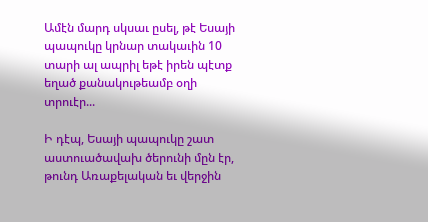Ամէն մարդ սկսաւ ըսել, թէ Եսայի պապուկը կրնար տակաւին 10 տարի ալ ապրիլ եթէ իրեն պէտք եղած քանակութեամբ օղի տրուէր...

Ի դէպ, Եսայի պապուկը շատ աստուածավախ ծերունի մըն էր, թունդ Առաքելական եւ վերջին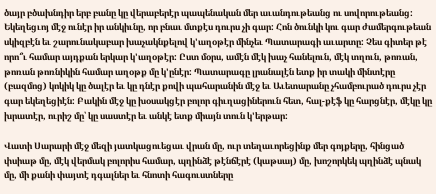ծայր բծախնդիր երբ բանը կը վերաբերէր պապենական մեր աւանդութեանց ու սովորութեանց: Եկեղեցւոյ մէջ ունէր իր անկիւնը, որ բնաւ մտքէս դուրս չի գար: Հոն ծունկի կու գար ժամերգութեան սկիզբէն եւ շարունակաբար խաչակնքելով կ'աղօթէր մինչեւ Պատարագի աւարտը: Չես գիտեր թէ որո՞ւ համար այդքան երկար կ'աղօթէր: Ըստ մօրս, ամէն մէկ խաչ հանելուն, մէկ տղուն, թոռան, թոռան թոռնիկին համար աղօթք մը կ'ընէր: Պատարագը լրանալէն ետք իր տակի մինտէրը (բազմոց) կոկիկ կը ծալէր եւ կը դնէր քովի պահարանին մէջ եւ Աւետարանը չհամբուրած դուրս չէր գար եկեղեցիէն: Բակին մէջ կը խօսակցէր բոլոր գիւղացիներուն հետ, հալ-քէֆ կը հարցնէր, մէկը կը խրատէր, ուրիշ մը՝ կը սաստէր եւ անկէ ետք միայն տուն կ'երթար:

Վատի Սարարի մէջ մեզի յատկացուեցաւ վրան մը, ուր տեղաւորեցինք մեր գոյքերը, հինցած փսիաթ մը, մէկ վերմակ բոլորիս համար, պղինձէ թէնճէրէ (կաթսայ) մը, խոշորկեկ պղինձէ պնակ մը, մի քանի փայտէ դգալներ եւ հնոտի հագուստները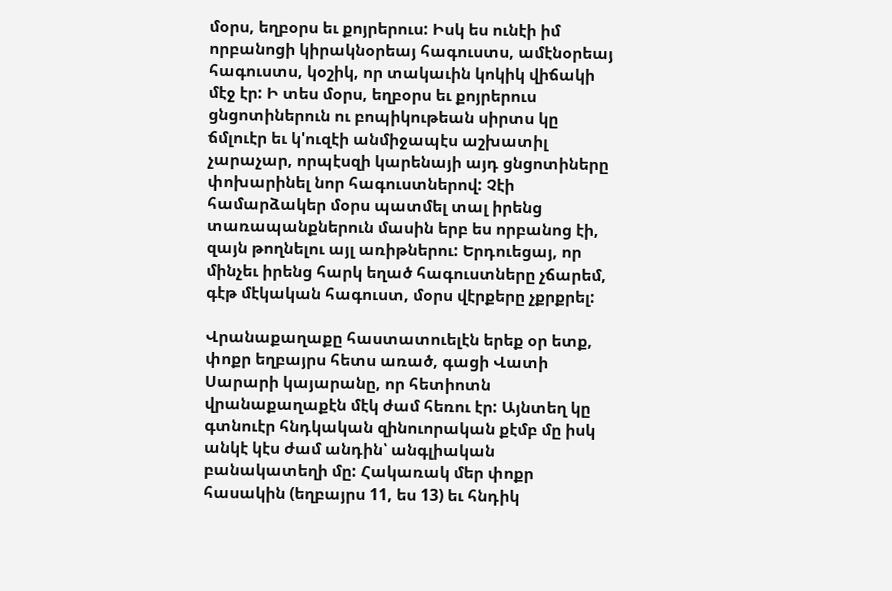մօրս, եղբօրս եւ քոյրերուս: Իսկ ես ունէի իմ որբանոցի կիրակնօրեայ հագուստս, ամէնօրեայ հագուստս, կօշիկ, որ տակաւին կոկիկ վիճակի մէջ էր: Ի տես մօրս, եղբօրս եւ քոյրերուս ցնցոտիներուն ու բոպիկութեան սիրտս կը ճմլուէր եւ կ'ուզէի անմիջապէս աշխատիլ չարաչար, որպէսզի կարենայի այդ ցնցոտիները փոխարինել նոր հագուստներով: Չէի համարձակեր մօրս պատմել տալ իրենց տառապանքներուն մասին երբ ես որբանոց էի, զայն թողնելու այլ առիթներու: Երդուեցայ, որ մինչեւ իրենց հարկ եղած հագուստները չճարեմ, գէթ մէկական հագուստ, մօրս վէրքերը չքրքրել:

Վրանաքաղաքը հաստատուելէն երեք օր ետք, փոքր եղբայրս հետս առած, գացի Վատի Սարարի կայարանը, որ հետիոտն վրանաքաղաքէն մէկ ժամ հեռու էր: Այնտեղ կը գտնուէր հնդկական զինուորական քէմբ մը իսկ անկէ կէս ժամ անդին՝ անգլիական բանակատեղի մը: Հակառակ մեր փոքր հասակին (եղբայրս 11, ես 13) եւ հնդիկ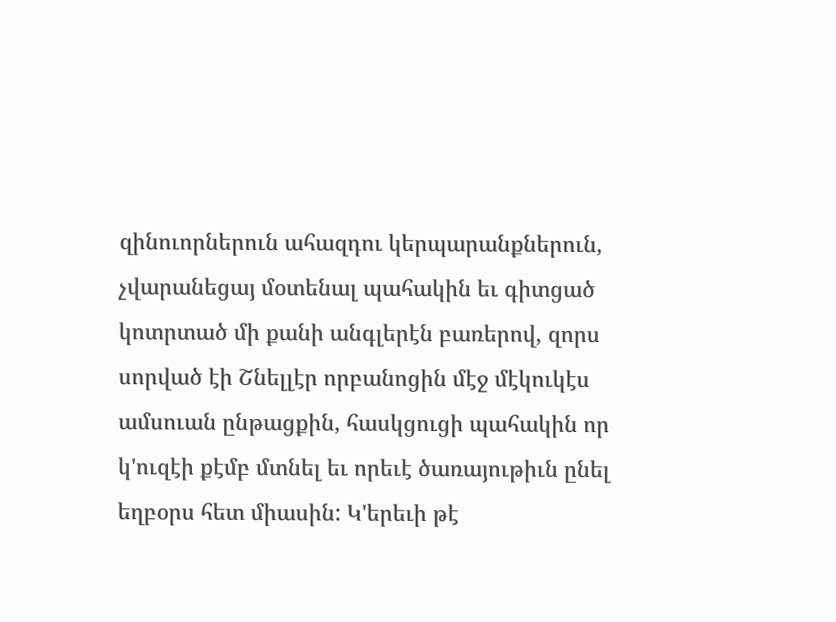զինուորներուն ահազդու կերպարանքներուն, չվարանեցայ մօտենալ պահակին եւ գիտցած կոտրտած մի քանի անգլերէն բառերով, զորս սորված էի Շնելլէր որբանոցին մէջ մէկուկէս ամսուան ընթացքին, հասկցուցի պահակին որ կ'ուզէի քէմբ մտնել եւ որեւէ ծառայութիւն ընել եղբօրս հետ միասին: Կ'երեւի թէ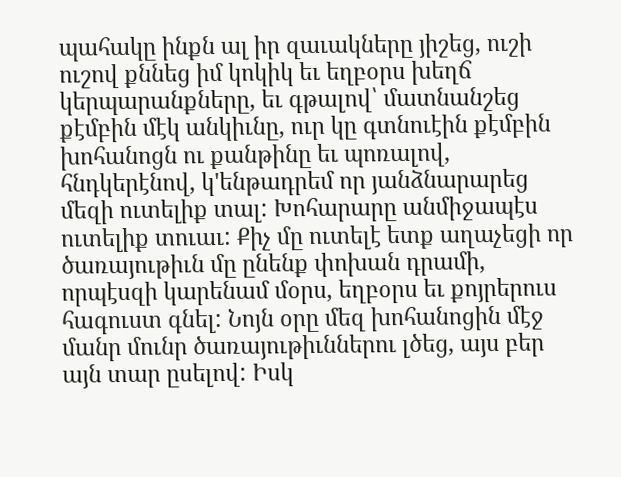պահակը ինքն ալ իր զաւակները յիշեց, ուշի ուշով քննեց իմ կոկիկ եւ եղբօրս խեղճ կերպարանքները, եւ գթալով՝ մատնանշեց քէմբին մէկ անկիւնը, ուր կը գտնուէին քէմբին խոհանոցն ու քանթինը եւ պոռալով, հնդկերէնով, կ'ենթադրեմ որ յանձնարարեց մեզի ուտելիք տալ: Խոհարարը անմիջապէս ուտելիք տուաւ: Քիչ մը ուտելէ ետք աղաչեցի որ ծառայութիւն մը ընենք փոխան դրամի, որպէսզի կարենամ մօրս, եղբօրս եւ քոյրերուս հագուստ գնել: Նոյն օրը մեզ խոհանոցին մէջ մանր մունր ծառայութիւններու լծեց, այս բեր այն տար ըսելով: Իսկ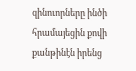զինուորները ինծի հրամայեցին քովի քանթինէն իրենց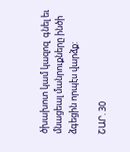ծխախոտ կամ կազոզ  գնել եւ մնացեալ մանրուքները ինծի ձգեցին որպէս վարձք:

ՇԱՐ. 30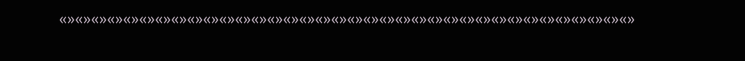«»«»«»«»«»«»«»«»«»«»«»«»«»«»«»«»«»«»«»«»«»«»«»«»«»«»«»«»«»«»«»«»«»«»«»«»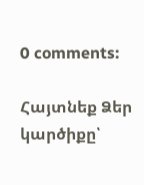0 comments:

Հայտնեք Ձեր կարծիքը՝